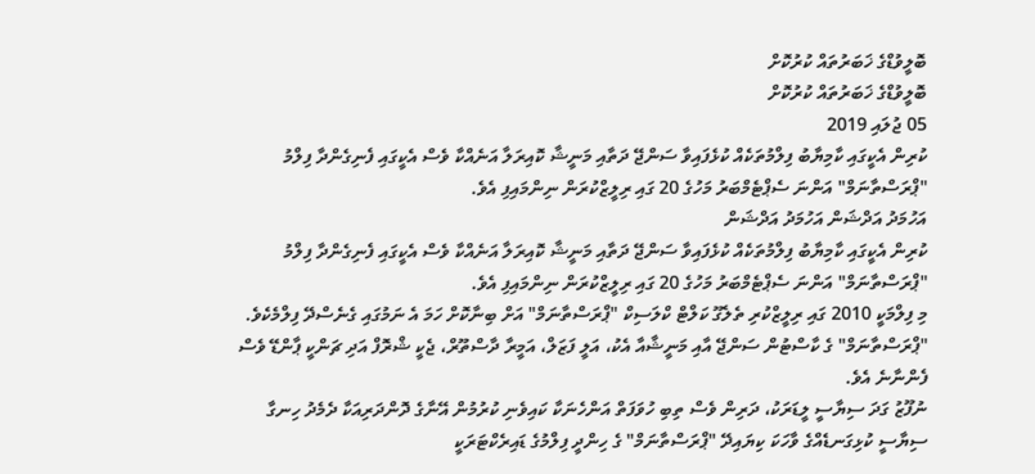ބޮލީވުޑްގެ ޚަބަރުތައް ކުރުކޮށް
ބޮލީވުޑްގެ ޚަބަރުތައް ކުރުކޮށް
05 ޖުލައި 2019
ކުރިން އެކީގައި ކާމިޔާބު ފިލްމުތަކެއް ކުޅެފައިވާ ސަންޖޭ ދަތާއި މަނީޝާ ކޮއިރަލާ އަނެއްކާ ވެސް އެކީގައި ފެނިގެންދާ ފިލްމު "ޕްރަސްތާނަމް" އަންނަ ސެޕްޓެމްބަރު މަހުގެ 20 ގައި ރިލީޒްކުރަން ނިންމައިފި އެވެ.
އަހުމަދު އަދްޝަން އަހުމަދު އަދްޝަން
ކުރިން އެކީގައި ކާމިޔާބު ފިލްމުތަކެއް ކުޅެފައިވާ ސަންޖޭ ދަތާއި މަނީޝާ ކޮއިރަލާ އަނެއްކާ ވެސް އެކީގައި ފެނިގެންދާ ފިލްމު "ޕްރަސްތާނަމް" އަންނަ ސެޕްޓެމްބަރު މަހުގެ 20 ގައި ރިލީޒްކުރަން ނިންމައިފި އެވެ.
މި ފިލްމަކީ 2010 ގައި ރިލީޒްކުރި ތެލެގޫ ކަލްޓް ކްލަސިކް "ޕްރަސްތާނަމް" އަށް ބިނާކޮށް ހަމަ އެ ނަމުގައި ގެނެސްދޭ ފިލްމެކެވެ. "ޕްރަސްތާނަމް" ގެ ކާސްޓުން ސަންޖޭ އާއި މަނީޝާއާ އެކު، އަލީ ފަޒަލް، އަމީރާ ދާސްތޫރް، ޖެކީ ޝްރޮފް އަދި ޗަންކީ ޕާންޑޭ ވެސް ފެންނާނެ އެވެ.
ނުފޫޒު ގަދަ ސިޔާސީ ލީޑަރަކު، ދަރިން ވެސް ތިބި ހުވަފަތް އަންހެނަކާ ކައިވެނި ކުރުމުން އޭނާގެ ދޮންދަރިއަކާ ދެމެދު ހިނގާ ސިޔާސީ ކުޅިގަނޑެއްގެ ވާހަކަ ކިޔައިދޭ "ޕްރަސްތާނަމް" ގެ ހިންދީ ފިލްމުގެ ޑައިރެކްޓަރަކީ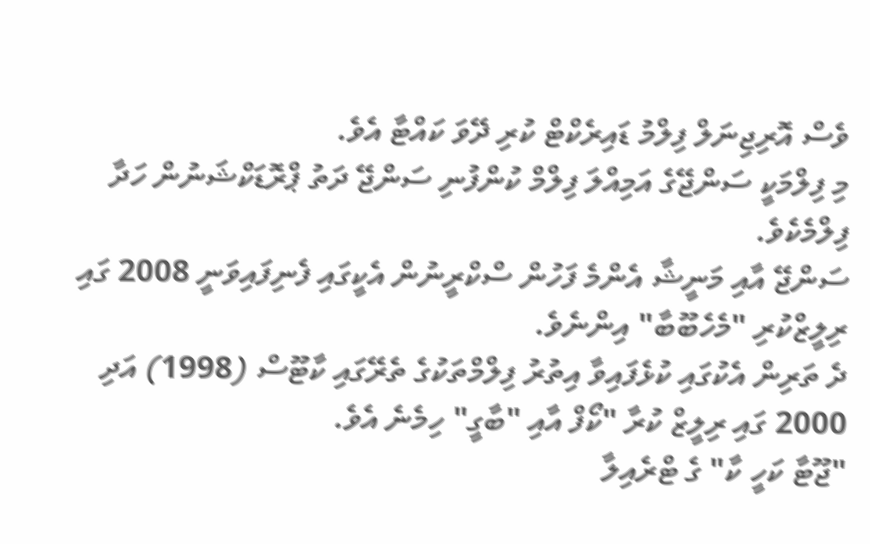ވެސް އޮރިޖިނަލް ފިލްމު ޑައިރެކްޓް ކުރި ދޭވަ ކައްޓާ އެވެ.
މި ފިލްމަކީ ސަންޖޭގެ އަމިއްލަ ފިލްމް ކުންފުނި ސަންޖޭ ދަތު ޕްރޮޑަކްޝަނުން ހަދާ ފިލްމެކެވެ.
ސަންޖޭ އާއި މަނީޝާ އެންމެ ފަހުން ސްކްރީނުން އެކީގައި ފެނިފައިވަނީ 2008 ގައި ރިލީޒްކުރި "މެހެބޫބާ" އިންނެވެ.
ދެ ތަރިން އެކުގައި ކުޅެފައިވާ އިތުރު ފިލްމްތަކުގެ ތެރޭގައި ކާޓޫސް (1998) އަދި 2000 ގައި ރިލީޒް ކުރާ "ކޯފް އާއި "ބާގީ" ހިމެނެ އެވެ.
"ޖޫޓާ ކަހީ ކާ" ގެ ޓްރެއިލާ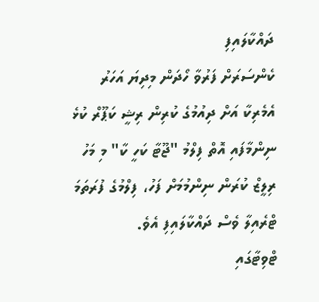ދައްކާލައިފި
ކެންސަރަށް ފަރުވާ ހޯދަން މިދިޔަ އަހަރު އެމެރިކާ އަށް ދިއުމުގެ ކުރިން ރިޝީ ކަޕޫރް ކުޅެ ނިންމާފައި އޮތް ފިލްމު "ޖޫޓާ ކަހީ ކާ" މި މަހު ރިލީޒް ކުރަން ނިންމުމަށް ފަހު، ފިލްމުގެ ފުރަތަމަ ޓްރެއިލާ ވެސް ދައްކާލައިފި އެވެ.
ޓްވިޓާގައި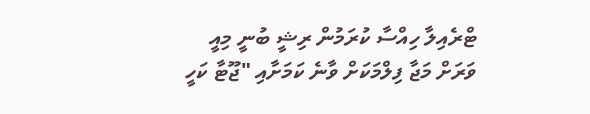ޓްރެއިލާ ހިއްސާ ކުރަމުން ރިޝީ ބުނީ މިއީ ވަރަށް މަޖާ ފިލްމަކަށް ވާނެ ކަމަށާއި "ޖޫޓާ ކަހީ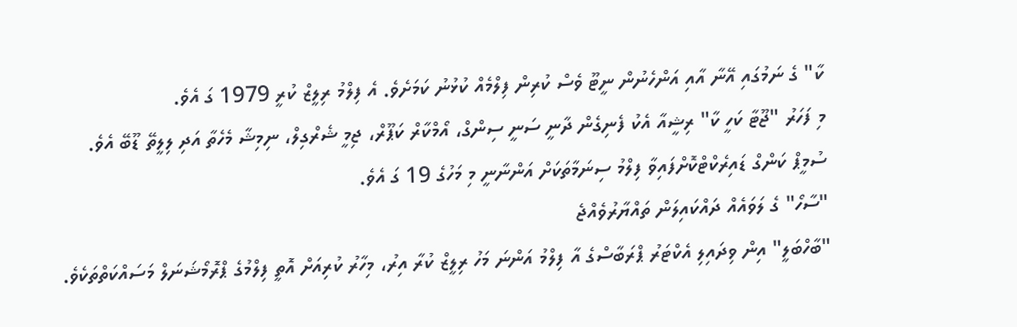ކާ" ގެ ނަމުގައި އޭނާ އާއި އަންހެނުން ނީޓޫ ވެސް ކުރިން ފިލްމެއް ކުޅުނު ކަމަށެވެ. އެ ފިލްމު ރިލީޒް ކުރީ 1979 ގަ އެވެ.
މި ފަހަރު "ޖޫޓާ ކަހީ ކާ" ރިޝީއާ އެކު ފެނިގެން ދާނީ ސަނީ ސިންގް، އޯމްކާރް ކަޕޫރް، ޖިމީ ޝެރްގިލް، ނިމިޝާ މެހެތާ އަދި ލިލީތޭ ޑޫބޭ އެވެ.
ސުމީޕް ކަންގް ޑައިރެކްޓްކޮށްފައިވާ ފިލްމު ސިނަމާތަކަށް އަންނާނީ މި މަހުގެ 19 ގަ އެވެ.
"ސާހޯ" ގެ ލަވައެއް ދައްކައިލަން ތައްޔާރުވެއްޖެ
"ބާހްބަލީ" އިން ވިދައިލި އެކްޓަރު ޕްރަބާސްގެ އާ ފިލްމު އަންނަ މަހު ރިލީޒް ކުރާ އިރު، މިހާރު ކުރިއަށް އޮތީ ފިލްމުގެ ޕްރޮމޯޝަނަލް މަސައްކަތްތަކެވެ.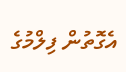އެގޮތުން ފިލްމުގެ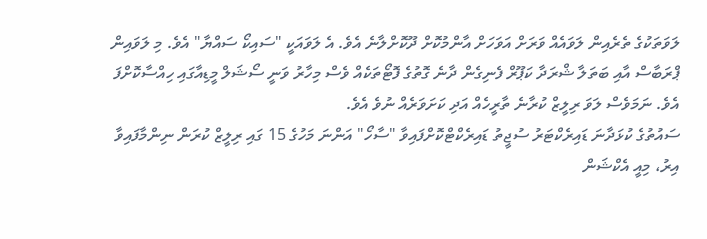ލަވަތަކުގެ ތެރެއިން ލަވައެއް ވަރަށް އަވަހަށް އާންމުކޮށް ދޫކޮށްލާނެ އެވެ. އެ ލަވައަކީ "ސައިކޯ ސައްޔާ" އެވެ. މި ލަވައިން ޕްރަބާސް އާއި ބަތަލާ ޝްރަދާ ކަޕޫރް ފެނިގެން ދާނެ ގޮތުގެ ފޮޓޯތަކެއް ވެސް މިހާރު ވަނީ ސޯޝަލް މީޑިއާގައި ހިއްސާކޮށްފަ އެވެ. ނަމަވެސް ލަވަ ރިލީޒް ކުރާނެ ތާރީހެއް އަދި ކަށަވަރެއް ނުވެ އެވެ.
ސައުތުގެ ކުޅަދާނަ ޑައިރެކްޓަރު ސުޖީތު ޑައިރެކްޓްކޮށްފައިވާ "ސާހޯ" އަންނަ މަހުގެ 15 ގައި ރިލީޒް ކުރަން ނިންމާފައިވާ އިރު، މިއީ އެކްޝަން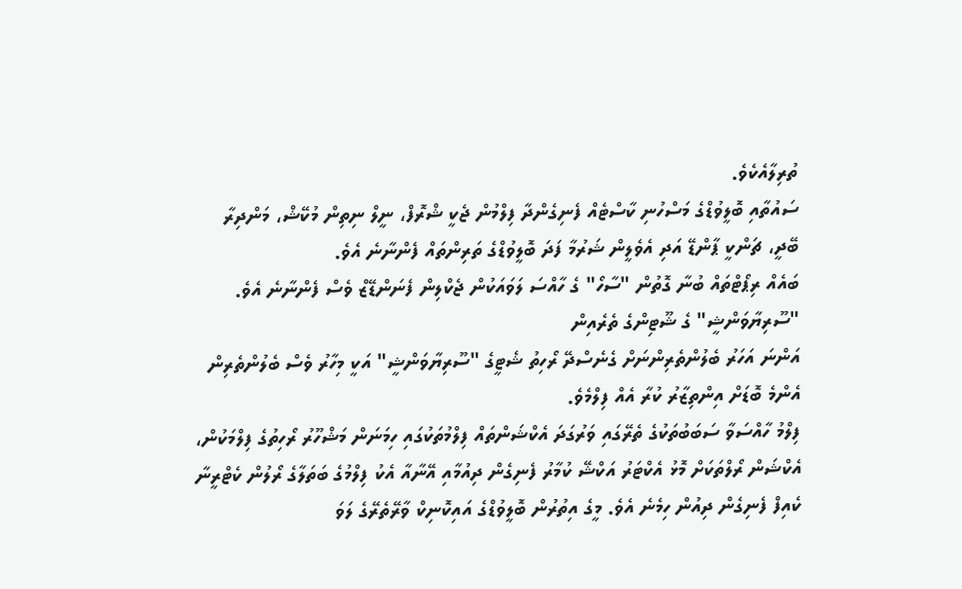ތުރިލާއެކެވެ.
ސައުތާއި ބޮލީވުޑްގެ މަސްހުނި ކާސްޓެއް ފެނިގެންދާ ފިލްމުން ޖެކީ ޝްރޮފް، ނީލް ނިތިން މުކޭޝް، މަންދިރާ ބޭދީ، ޗަންކީ ޕާންޑޭ އަދި އެވެލީން ޝަރުމާ ފަދަ ބޮލީވުޑްގެ ތަރިންތައް ފެންނާނެ އެވެ.
ބައެއް ރިޕޯޓްތައް ބުނާ ގޮތުން "ސާހޯ" ގެ ހާއްސަ ލަވައަކުން ޖެކްލިން ފެނަންޑޭޒް ވެސް ފެންނާނެ އެވެ.
"ސޫރިޔާވަންޝީ" ގެ ޝޫޓިންގެ ތެރެއިން
އަންނަ އަހަރު ބެލުންތެރިންނަށް ގެނެސްދޭ ރޯހިތު ޝެޓީގެ "ސޫރިޔާވަންޝީ" އަކީ މިހާރު ވެސް ބެލުންތެރިން އެންމެ ބޮޑަށް އިންތިޒާރު ކުރާ އެއް ފިލްމެވެ.
ފިލްމު ހާއްސަވާ ސަބަބުތަކުގެ ތެރޭގައި ވަރުގަދަ އެކްޝަންތައް ފިލްމުތަކުގައި ހިމަނަން މަޝްހޫރު ރޯހިތުގެ ފިލްމަކުން، އެކްޝަން ރޯލްތަކަށް މޮޅު އެކްޓަރު އަކްޝޭ ކުމާރު ފެނިގެން ދިއުމާއި އޭނާއާ އެކު ފިލްމުގެ ބަތަލާގެ ރޯލުން ކެޓްރީނާ ކެއިފް ފެނިގެން ދިއުން ހިމެނެ އެވެ. މީގެ އިތުރުން ބޮލީވުޑްގެ އައިކޮނިކް ވާރޭތެރޭގެ ލަވަ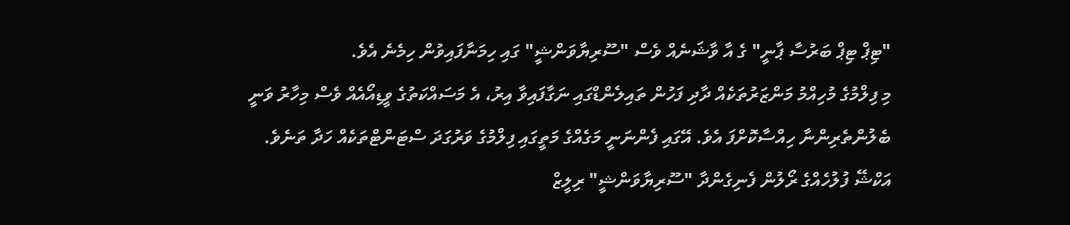"ޓިޕް ޓިޕް ބަރުސާ ޕާނީ" ގެ އާ ވާޝަނެއް ވެސް "ސޫރިޔާވަންޝީ" ގައި ހިމަނާފައިވުން ހިމެނެ އެވެ.
މި ފިލްމުގެ މުހިއްމު މަންޒަރުތަކެއް ދާދި ފަހުން ތައިލެންޑްގައި ނަގާފައިވާ އިރު، އެ މަސައްކަތުގެ ވީޑިއޯއެއް ވެސް މިހާރު ވަނީ ބެލުންތެރިންނާ ހިއްސާކޮށްފަ އެވެ. އޭގައި ފެންނަނީ މަގެއްގެ މަތީގައި ފިލްމުގެ ވަރުގަދަ ސްޓަންޓްތަކެއް ހަދާ ތަނެވެ.
އަކްޝޭ ފުލުހެއްގެ ރޯލުން ފެނިގެންދާ "ސޫރިޔާވަންޝީ" ރިލީޒް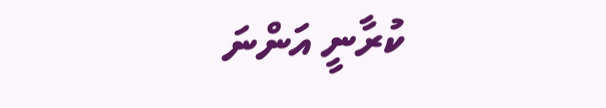ކުރާނީ އަންނަ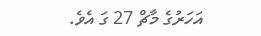އަހަރުގެ މާޗް 27 ގަ އެވެ.